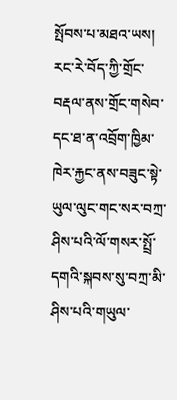སྤོབས་པ་མཐའ་ཡས།
རང་རེ་བོད་ཀྱི་གྲོང་བརྡལ་ནས་གྲོང་གསེབ་དང་ཐ་ན་འབྲོག་ཁྱིམ་ཁེར་རྐྱང་ནས་བཟུང་སྟེ་ཡུལ་ལུང་གང་སར་བཀྲ་ཤིས་པའི་ལོ་གསར་སྤྲོ་དགའི་སྐབས་སུ་བཀྲ་མི་ཤིས་པའི་གཡུལ་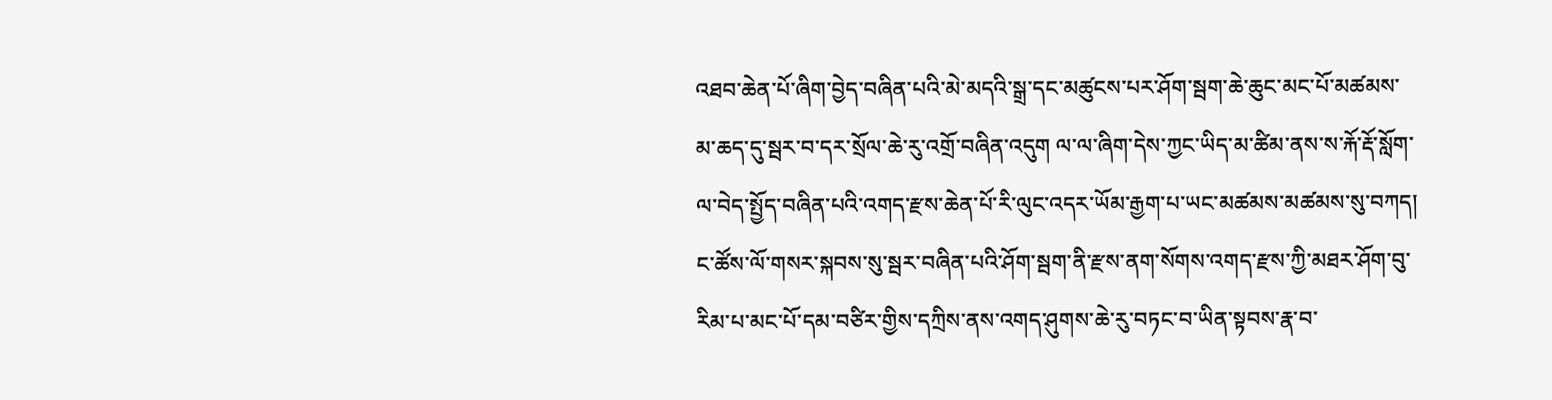འཐབ་ཆེན་པོ་ཞིག་བྱེད་བཞིན་པའི་མེ་མདའི་སྒྲ་དང་མཚུངས་པར་ཤོག་སྦག་ཆེ་ཆུང་མང་པོ་མཚམས་མ་ཆད་དུ་སྦར་བ་དར་སྲོལ་ཆེ་རུ་འགྲོ་བཞིན་འདུག ལ་ལ་ཞིག་དེས་ཀྱང་ཡིད་མ་ཚིམ་ནས་ས་རྐོ་རྡོ་སློག་ལ་བེད་སྤྱོད་བཞིན་པའི་འགད་རྫས་ཆེན་པོ་རི་ལུང་འདར་ཡོམ་རྒྱག་པ་ཡང་མཚམས་མཚམས་སུ་བཀད། ང་ཚོས་ལོ་གསར་སྐབས་སུ་སྦར་བཞིན་པའི་ཤོག་སྦག་ནི་རྫས་ནག་སོགས་འགད་རྫས་ཀྱི་མཐར་ཤོག་བུ་རིམ་པ་མང་པོ་དམ་བཙིར་གྱིས་དཀྲིས་ནས་འགད་ཤུགས་ཆེ་རུ་བཏང་བ་ཡིན་སྟབས་རྣ་བ་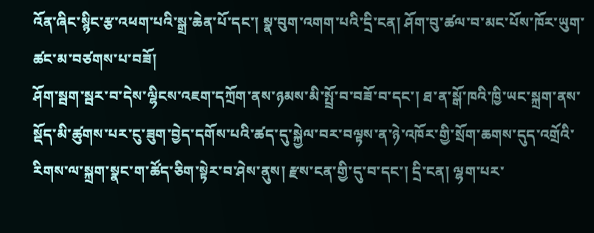འོན་ཞིང་སྙིང་རྩ་འཕག་པའི་སྒྲ་ཆེན་པོ་དང་། སྣ་བུག་འགག་པའི་དྲི་ངན། ཤོག་བུ་ཚལ་བ་མང་པོས་ཁོར་ཡུག་ཚང་མ་བཙགས་པ་བཟོ།
ཤོག་སྦག་སྦར་བ་དེས་ལྷིངས་འཇག་དཀྲོག་ནས་ཉམས་མི་སྤྲོ་བ་བཟོ་བ་དང་། ཐ་ན་སྒོ་ཁའི་ཁྱི་ཡང་སྐྲག་ནས་སྡོད་མི་ཚུགས་པར་ངུ་ཟུག་བྱེད་དགོས་པའི་ཚད་དུ་སྐྱེལ་བར་བལྟས་ན་ཉེ་འཁོར་གྱི་སྲོག་ཆགས་དུད་འགྲོའི་རིགས་ལ་སྐྲག་སྣང་ག་ཚོད་ཅིག་སྟེར་བ་ཤེས་ནུས། རྫས་ངན་གྱི་དུ་བ་དང་། དྲི་ངན། ལྷག་པར་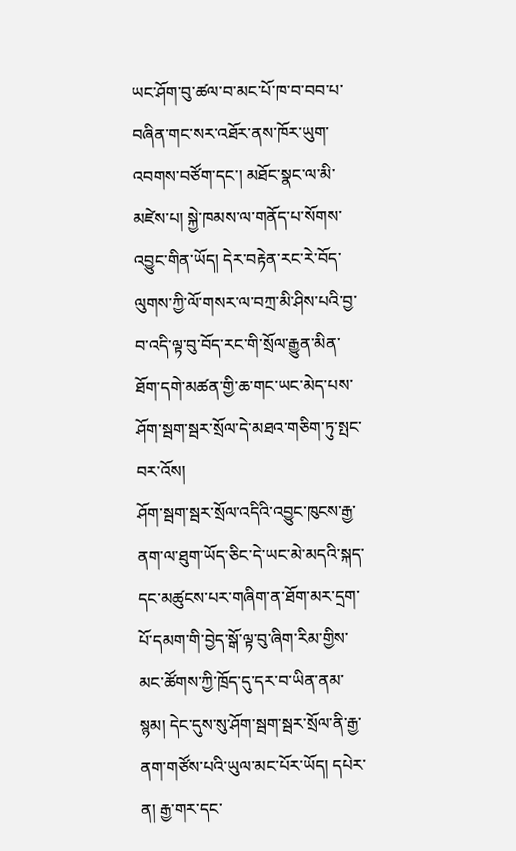ཡང་ཤོག་བུ་ཚལ་བ་མང་པོ་ཁ་བ་བབ་པ་བཞིན་གང་སར་འཐོར་ནས་ཁོར་ཡུག་འབགས་བཙོག་དང་། མཐོང་སྣང་ལ་མི་མཛེས་པ། སྐྱེ་ཁམས་ལ་གནོད་པ་སོགས་འབྱུང་གིན་ཡོད། དེར་བརྟེན་རང་རེ་བོད་ལུགས་ཀྱི་ལོ་གསར་ལ་བཀྲ་མི་ཤིས་པའི་བྱ་བ་འདི་ལྟ་བུ་བོད་རང་གི་སྲོལ་རྒྱུན་མིན་ཐོག་དགེ་མཚན་གྱི་ཆ་གང་ཡང་མེད་པས་ཤོག་སྦག་སྦར་སྲོལ་དེ་མཐའ་གཅིག་ཏུ་སྤང་བར་འོས།
ཤོག་སྦག་སྦར་སྲོལ་འདིའི་འབྱུང་ཁུངས་རྒྱ་ནག་ལ་ཐུག་ཡོད་ཅིང་དེ་ཡང་མེ་མདའི་སྐད་དང་མཚུངས་པར་གཞིག་ན་ཐོག་མར་དྲག་པོ་དམག་གི་བྱེད་སྒོ་ལྟ་བུ་ཞིག་རིམ་གྱིས་མང་ཚོགས་ཀྱི་ཁྲོད་དུ་དར་བ་ཡིན་ནམ་སྙམ། དེང་དུས་སུ་ཤོག་སྦག་སྦར་སྲོལ་ནི་རྒྱ་ནག་གཙོས་པའི་ཡུལ་མང་པོར་ཡོད། དཔེར་ན། རྒྱ་གར་དང་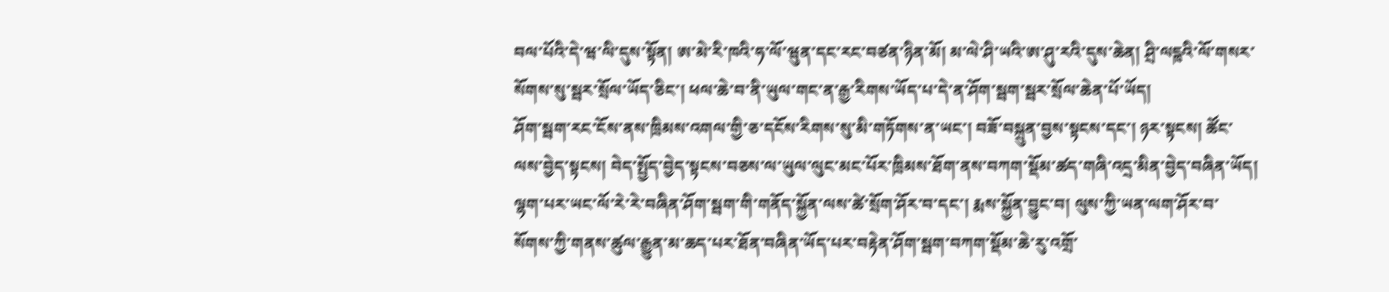བལ་པོའི་དེ་ཝ་ལི་དུས་སྟོན། ཨ་མེ་རི་ཁའི་ཧ་ལོ་ཝུན་དང་རང་བཙན་ཉིན་མོ། མ་ལེ་ཤི་ཡའི་ཨ་ཤུ་རའི་དུས་ཆེན། ཤྲི་ལངྑའི་ལོ་གསར་སོགས་སུ་སྦར་སྲོལ་ཡོད་ཅིང་། ཕལ་ཆེ་བ་ནི་ཡུལ་གང་ན་རྒྱ་རིགས་ཡོད་པ་དེ་ན་ཤོག་སྦག་སྦར་སྲོལ་ཆེན་པོ་ཡོད།
ཤོག་སྦག་རང་ངོས་ནས་ཁྲིམས་འགལ་གྱི་ཅ་དངོས་རིགས་སུ་མི་གཏོགས་ན་ཡང་། བཟོ་བསྐྲུན་བྱས་སྟངས་དང་། ཉར་སྟངས། ཚོང་ལས་བྱེད་སྟངས། བེད་སྤྱོད་བྱེད་སྟངས་བཅས་ལ་ཡུལ་ལུང་མང་པོར་ཁྲིམས་ཐོག་ནས་བཀག་སྡོམ་ཚད་གཞི་འདྲ་མིན་བྱེད་བཞིན་ཡོད། ལྷག་པར་ཡང་ལོ་རེ་རེ་བཞིན་ཤོག་སྦག་གི་གནོད་སྐྱོན་ལས་ཚེ་སྲོག་ཤོར་བ་དང་། རྨས་སྐྱོན་བྱུང་བ། ལུས་ཀྱི་ཡན་ལག་ཤོར་བ་སོགས་ཀྱི་གནས་ཚུལ་རྒྱུན་མ་ཆད་པར་ཐོན་བཞིན་ཡོད་པར་བརྟེན་ཤོག་སྦག་བཀག་སྡོམ་ཆེ་རུ་འགྲོ་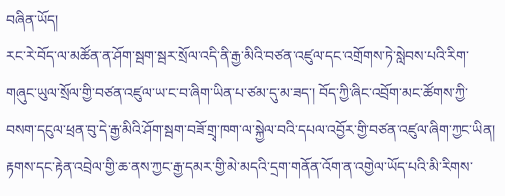བཞིན་ཡོད།
རང་རེ་བོད་ལ་མཚོན་ན་ཤོག་སྦག་སྦར་སྲོལ་འདི་ནི་རྒྱ་མིའི་བཙན་འཛུལ་དང་འགྲོགས་ཏེ་སླེབས་པའི་རིག་གཞུང་ཡུལ་སྲོལ་གྱི་བཙན་འཛུལ་ཡ་ང་བ་ཞིག་ཡིན་པ་ཙམ་དུ་མ་ཟད་། བོད་ཀྱི་ཞིང་འབྲོག་མང་ཚོགས་ཀྱི་བསག་དངུལ་ཕྲན་བུ་དེ་རྒྱ་མིའི་ཤོག་སྦག་བཟོ་གྲྭ་ཁག་ལ་སྐྱེལ་བའི་དཔལ་འབྱོར་གྱི་བཙན་འཛུལ་ཞིག་ཀྱང་ཡིན། རྟགས་དང་རྟེན་འབྲེལ་གྱི་ཆ་ནས་ཀྱང་རྒྱ་དམར་གྱི་མེ་མདའི་དྲག་གནོན་འོག་ན་འགྱེལ་ཡོད་པའི་མི་རིགས་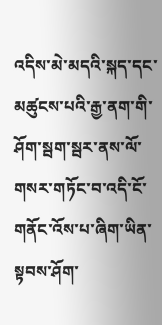འདིས་མེ་མདའི་སྐད་དང་མཚུངས་པའི་རྒྱ་ནག་གི་ཤོག་སྦག་སྦར་ནས་ལོ་གསར་གཏོང་བ་འདི་ངོ་གནོང་འོས་པ་ཞིག་ཡིན་སྟབས་ཤོག་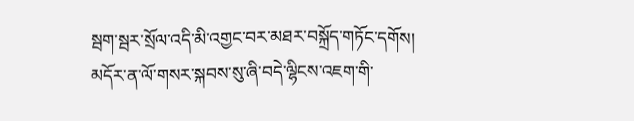སྦག་སྦར་སྲོལ་འདི་མི་འགྱང་བར་མཐར་བསྐྲོད་གཏོང་དགོས།
མདོར་ན་ལོ་གསར་སྐབས་སུ་ཞི་བདེ་ལྷིངས་འཇག་གི་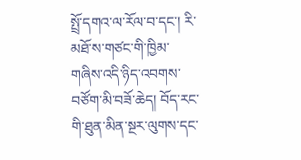སྤྲོ་དགའ་ལ་རོལ་བ་དང་། རི་མཐོ་ས་གཙང་གི་ཁྱིམ་གཞིས་འདི་ཉིད་འབགས་བཙོག་མི་བཟོ་ཆེད། བོད་རང་གི་ཐུན་མིན་སྔར་ལུགས་དང་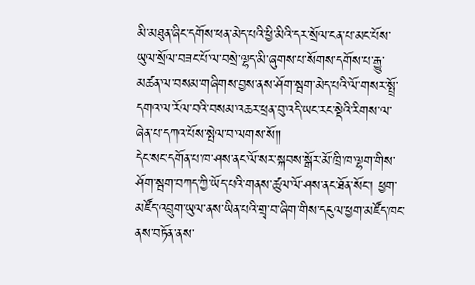མི་མཐུན་ཞིང་དགོས་ཕན་མེད་པའི་ཕྱི་མིའི་དར་སྲོལ་ངན་པ་མང་པོས་ཡུལ་སྲོལ་བཟང་པོ་ལ་བསྲེ་ལྷད་མི་ཞུགས་པ་སོགས་དགོས་པ་རྒྱུ་མཚན་ལ་བསམ་གཞིགས་བྱས་ནས་ཤོག་སྦག་མེད་པའི་ལོ་གསར་སྤྲོ་དགའ་ལ་རོལ་བའི་བསམ་འཆར་ཕྲན་བུ་འདི་ཡང་རང་སྡེའི་རིགས་ལ་ཞེན་པ་དཀའ་པོས་སྤེལ་བ་ལགས་སོ༎
དེང་སང་དགོན་པ་ཁ་ཤས་ནང་ལོ་སར་སྐབས་སྒོར་མོ་ཁྲི་ཁ་ལྷག་གིས་ཤོག་སྦག་བཀད་ཀྱི་ཡོད་པའི་གནས་ཚུལ་ལོ་ཤས་ནང་ཐོན་སོང་། ཕྱག་མཛོད་འབྲུག་ཡུལ་ནས་ཡིན་པའི་གྲྭ་བ་ཞིག་གིས་དངུལ་ཕྱག་མཛོད་ཁང་ནས་བཏོན་ནས་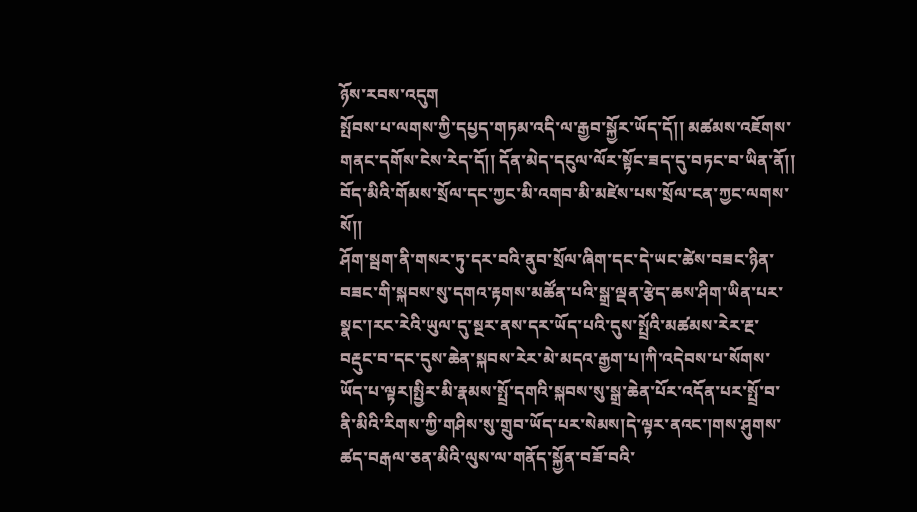ཉོས་རབས་འདུག
སྤོབས་པ་ལགས་ཀྱི་དཔྱད་གཏམ་འདི་ལ་རྒྱབ་སྐྱོར་ཡོད་དོ།། མཚམས་འཇོགས་གནང་དགོས་ངེས་རེད་དོ།། དོན་མེད་དངུལ་ལོར་སྟོང་ཟད་དུ་བཏང་བ་ཡིན་ནོ།། བོད་མིའི་གོམས་སྲོལ་དང་ཀྱང་མི་འགབ་མི་མཛེས་པས་སྲོལ་ངན་ཀྱང་ལགས་སོ།།
ཤོག་སྦག་ནི་གསར་ཏུ་དར་བའི་ནུབ་སྲོལ་ཞིག་དང་དེ་ཡང་ཚེས་བཟང་ཉིན་བཟང་གི་སྐབས་སུ་དགའ་རྟགས་མཚོན་པའི་སྒྲ་ལྡན་རྩེད་ཆས་ཤིག་ཡིན་པར་སྣང་།རང་རེའི་ཡུལ་དུ་སྔར་ནས་དར་ཡོད་པའི་དུས་སྤྲོའི་མཚམས་རེར་རྔ་བརྡུང་བ་དང་དུས་ཆེན་སྐབས་རེར་མེ་མདའ་རྒྱག་པ།ཀི་འདེབས་པ་སོགས་ཡོད་པ་ལྟར།སྤྱིར་མི་རྣམས་སྤྲོ་དགའི་སྐབས་སུ་སྒྲ་ཆེན་པོར་འདོན་པར་སྤྲོ་བ་ནི་མིའི་རིགས་ཀྱི་གཤིས་སུ་གྲུབ་ཡོད་པར་སེམས།དེ་ལྟར་ནའང་།གས་ཤུགས་ཚད་བརྒལ་ཅན་མིའི་ལུས་ལ་གནོད་སྐྱོན་བཟོ་བའི་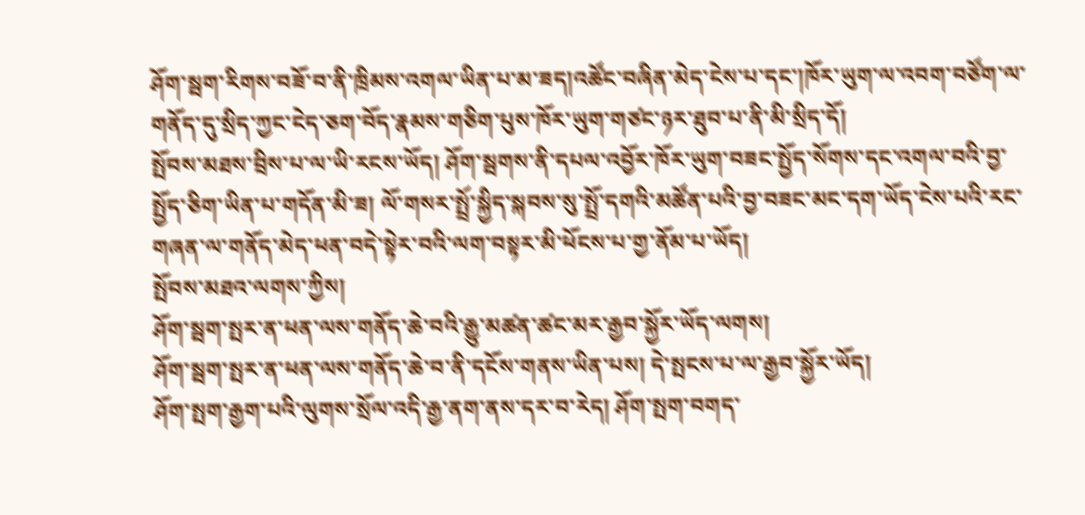ཤོག་སྦག་རིགས་བཟོ་བ་ནི་ཁྲིམས་འགལ་ཡིན་པ་མ་ཟད།འཚོང་བཞིན་མེད་ངེས་པ་དང་།ཁོར་ཡུག་ལ་འབག་བཙོག་ལ་གནོད་དུ་སྲིད་ཀྱང་ངེད་ཅག་བོད་རྣམས་གཅིག་པུས་ཁོར་ཡུག་གཙང་ཉར་ཐུབ་པ་ནི་མི་སྲིད་དོ།
སྤོབས་མཐས་བྲིས་པ་ལ་ཡི་རངས་ཡོད། ཤོག་སྦགས་ནི་དཔལ་འབྱོར་ཁོར་ཡུག་བཟང་སྤྱོད་སོགས་དང་འགལ་བའི་བྱ་སྤྱོད་ཅིག་ཡིན་པ་གདོན་མི་ཟ། ལོ་གསར་སྤྲོ་སྐྱིད་སྐབས་སུ་སྤྲོ་དགའི་མཚོན་པའི་བྱ་བཟང་མང་དག་ཡོད་ངེས་པའི་རང་གཞན་ལ་གནོད་མེད་ཕན་བདེ་སྟེར་བའི་ལག་བསྟར་མི་ཕོངས་པ་གྱ་ནོམ་པ་ཡོད།
སྤོབས་མཐའ་ལགས་ཀྱིས།
ཤོག་སྦག་སྤར་ན་ཕན་ལས་གནོད་ཆེ་བའི་རྒྱུ་མཚན་ཚང་མར་རྒྱབ་སྐྱོར་ཡོད་ལགས།
ཤོག་སྦག་སྤར་ན་ཕན་ལས་གནོད་ཆེ་བ་ནི་དངོས་གནས་ཡིན་པས། དེ་སྤངས་པ་ལ་རྒྱབ་སྐྱོར་ཡོད།
ཤོག་སྤག་རྒྱག་པའི་ལུགས་སྲོལ་འདི་རྒྱ་ནག་ནས་དར་བ་རེད། ཤོག་སྤག་བགད་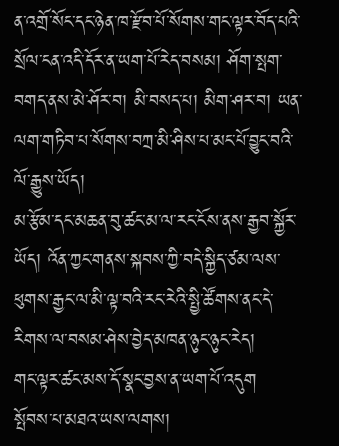ན་འགྲོ་སོང་དང་ཉེན་ཁ་རྫོབ་པོ་སོགས་གང་ལྟར་བོད་པའི་སྲོལ་ངན་འདི་དོར་ན་ཡག་པོ་རེད་བསམ། ཤོག་སྤག་བགད་ནས་མེ་ཤོར་བ། མི་བསད་པ། མིག་ཤར་བ། ཡན་ལག་གཏིབ་པ་སོགས་བཀྲ་མི་ཤིས་པ་མང་པོ་བྱུང་བའི་ལོ་རྒྱུས་ཡོད།
མ་རྩོམ་དང་མཆན་བུ་ཚང་མ་ལ་རང་ངོས་ནས་རྒྱབ་སྐྱོར་ཡོད། འོན་ཀྱང་གནས་སྐབས་ཀྱི་བདེ་སྐྱིད་ཙམ་ལས་ཕུགས་རྒྱང་ལ་མི་ལྟ་བའི་རང་རེའི་སྤྱི་ཚོགས་ནང་དེ་རིགས་ལ་བསམ་ཤེས་བྱེད་མཁན་ཉུང་ཉུང་རེད།
གང་ལྟར་ཚང་མས་དོ་སྣང་བྱས་ན་ཡག་པོ་འདུག
སྤོབས་པ་མཐའ་ཡས་ལགས།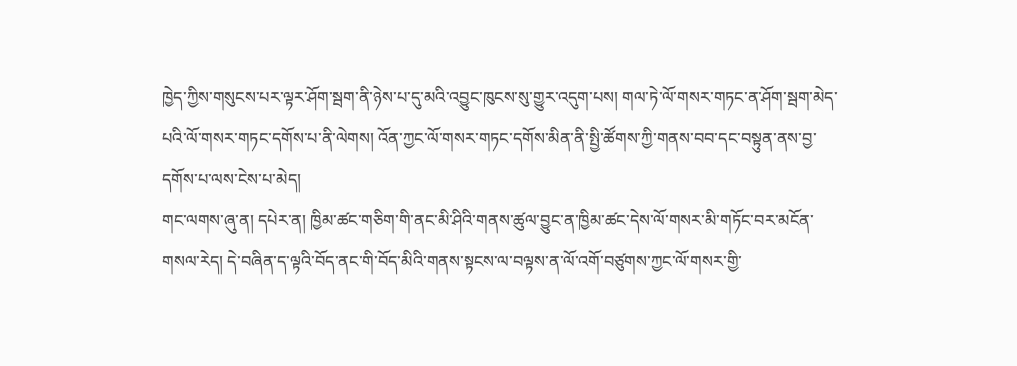ཁྱེད་ཀྱིས་གསུངས་པར་ལྟར་ཤོག་སྦག་ནི་ཉེས་པ་དུ་མའི་འབྱུང་ཁུངས་སུ་གྱུར་འདུག་པས། གལ་ཏེ་ལོ་གསར་གཏང་ན་ཤོག་སྦག་མེད་པའི་ལོ་གསར་གཏང་དགོས་པ་ནི་ལེགས། འོན་ཀྱང་ལོ་གསར་གཏང་དགོས་མིན་ནི་སྤྱི་ཚོགས་ཀྱི་གནས་བབ་དང་བསྟུན་ནས་བྱ་དགོས་པ་ལས་ངེས་པ་མེད།
གང་ལགས་ཞུ་ན། དཔེར་ན། ཁྱིམ་ཚང་གཅིག་གི་ནང་མི་ཤིའི་གནས་ཚུལ་བྱུང་ན་ཁྱིམ་ཚང་དེས་ལོ་གསར་མི་གཏོང་བར་མངོན་གསལ་རེད། དེ་བཞིན་ད་ལྟའི་བོད་ནང་གི་བོད་མིའི་གནས་སྟངས་ལ་བལྟས་ན་ལོ་འགོ་བཙུགས་ཀྱང་ལོ་གསར་གྱི་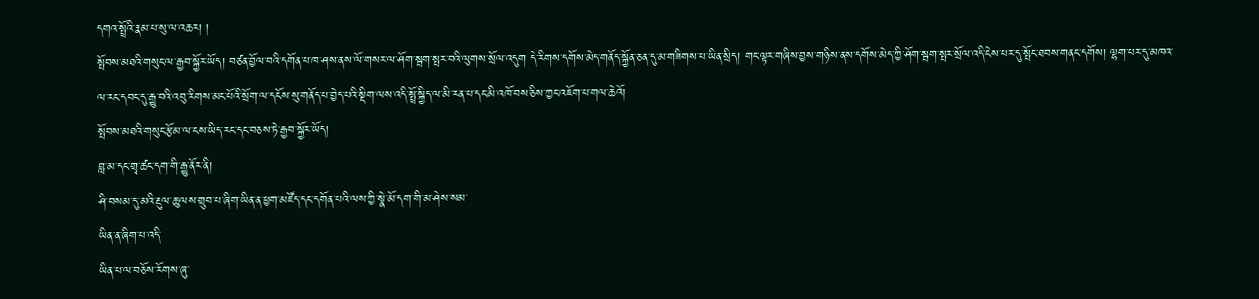དགའ་སྤྲོའི་རྣམ་པ་སུ་ལ་འཆར། །
སྤོབས་མཐའི་གསུང་ལ་རྒྱབ་སྐྱོར་ཡོད། བཙན་བྱོལ་བའི་དགོན་པ་ཁ་ཤས་ནས་ལོ་གསར་ལ་ཤོག་སྦག་སྤར་བའི་ལུགས་སྲོལ་འདུག དེ་རིགས་དགོས་མེད་གནོད་སྐྱོན་ཅན་དུ་མ་གཟིགས་པ་ཡིན་སྲིད། གང་ལྟར་གཞིས་བྱས་གཉིས་ནས་དགོས་མེད་ཀྱི་ཤོག་སྦག་སྤར་སྲོལ་འདི་ངེས་པར་དུ་སྤོང་ཐབས་གནང་དགོས། ལྷག་པར་དུ་མཁའ་ལ་རང་དབང་དུ་རྒྱུ་བའི་འབུ་རིགས་མང་པོའི་སྲོག་ལ་དངོས་སུ་གནོད་པ་བྱེད་པའི་སྡིག་ལས་འདི་སྤྲོ་སྐྱིད་ལ་མི་རན་པ་དང་མི་འཁོ་བས་ཅིས་ཀྱང་འཇོག་པ་གལ་ཆེའོ།
སྤོབས་མཐའི་གསུང་རྩོམ་ལ་ངས་ཡིད་རང་དང་བཅས་ཏེ་རྒྱབ་སྐྱོར་ཡོད།
བླ་མ་དང་གྲྭ་ཚང་དག་གི་རྒྱུ་ནོར་ནི།
ཤི་བསམ་དུ་མའི་རྔུལ་ཆུ་ལས་གྲུབ་པ་ཞིག་ཡིན་ན་ཕྱག་མཛོད་དང་དགོན་པའི་ལས་ཀྱི་སྣེ་མོ་དག་གི་མ་ཤེས་སམ་
ཡིན་ན་ཞིག་པ་འདི་
ཡིན་པ་ལ་བཅོས་རོགས་ཞུ་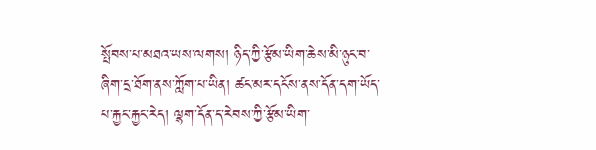སྤོབས་པ་མཐའ་ཡས་ལགས། ཉིད་ཀྱི་རྩོམ་ཡིག་ཆེས་མི་ཉུང་བ་ཞིག་དྲ་ཐོག་ནས་ཀློག་པ་ཡིན། ཚང་མར་དངོས་ནས་དོན་དག་ཡོད་པ་རྐྱང་རྐྱང་རེད། ལྷག་དོན་ད་རེབས་ཀྱི་རྩོམ་ཡིག་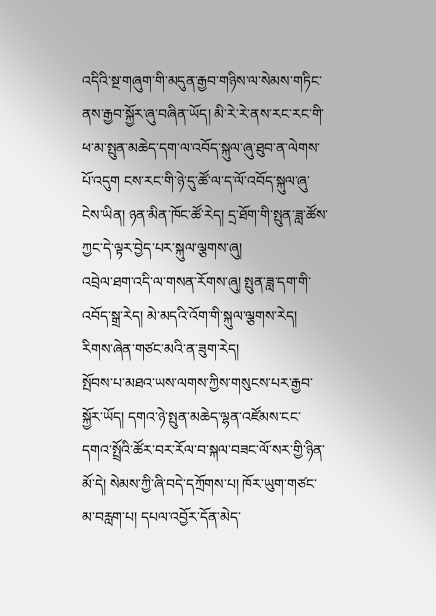འདིའི་སྔ་གཞུག་གི་མདུན་རྒྱབ་གཉིས་ལ་སེམས་གཏིང་ནས་རྒྱབ་སྐྱོར་ཞུ་བཞིན་ཡོད། མི་རེ་རེ་ནས་རང་རང་གི་ཕ་མ་སྤུན་མཆེད་དག་ལ་འབོད་སྐུལ་ཞུ་ཐུབ་ན་ལེགས་པོ་འདུག ངས་རང་གི་ཉེ་དུ་ཚོ་ལ་ད་ལོ་འབོད་སྐུལ་ཞུ་ངེས་ཡིན། ཉན་མིན་ཁོང་ཚོ་རེད། དྲ་ཐོག་གི་སྤུན་ཟླ་ཚོས་ཀྱང་དེ་ལྟར་བྱེད་པར་སྐུལ་ལྕགས་ཞུ།
འབྲེལ་ཐག་འདི་ལ་གསན་རོགས་ཞུ། སྤུན་ཟླ་དག་གི་འབོད་སྒྲ་རེད། མེ་མདའི་འོག་གི་སྐུལ་ལྕགས་རེད། རིགས་ཞེན་གཙང་མའི་ན་ཟུག་རེད།
སྤོབས་པ་མཐའ་ཡས་ལགས་ཀྱིས་གསུངས་པར་རྒྱབ་སྐྱོར་ཡོད། དགའ་ཉེ་སྤུན་མཆེད་ལྷན་འཛོམས་ངང་དགའ་སྤྲོའི་ཚོར་བར་རོལ་བ་སྐལ་བཟང་ལོ་སར་གྱི་ཉིན་མོ་དེ། སེམས་ཀྱི་ཞི་བདེ་དཀྲོགས་པ། ཁོར་ཡུག་གཙང་མ་བརླག་པ། དཔལ་འབྱོར་དོན་མེད་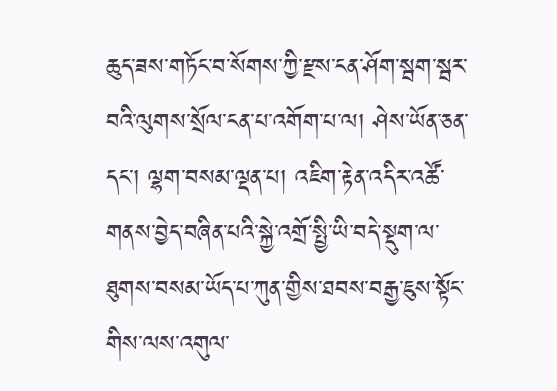ཆུད་ཟས་གཏོང་བ་སོགས་ཀྱི་རྫས་ངན་ཤོག་སྦག་སྦར་བའི་ལུགས་སྲོལ་ངན་པ་འགོག་པ་ལ། ཤེས་ཡོན་ཅན་དང་། ལྷག་བསམ་ལྡན་པ། འཇིག་རྟེན་འདིར་འཚོ་གནས་བྱེད་བཞིན་པའི་སྐྱེ་འགྲོ་སྤྱི་ཡི་བདེ་སྡུག་ལ་ཐུགས་བསམ་ཡོད་པ་ཀུན་གྱིས་ཐབས་བརྒྱ་ཇུས་སྟོང་གིས་ལས་འགུལ་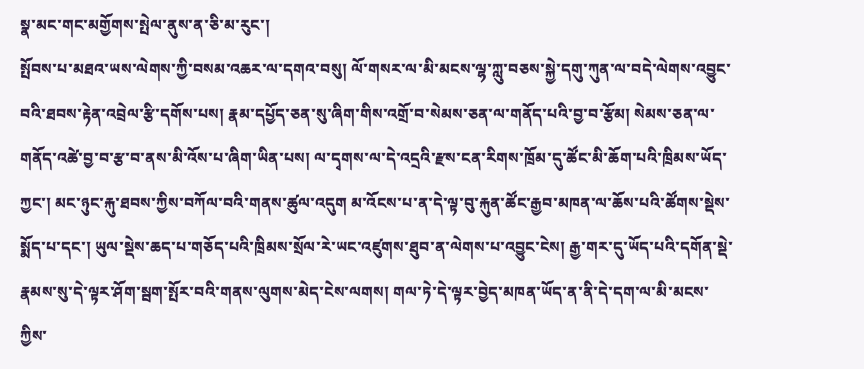སྣ་མང་གང་མགྱོགས་སྤེལ་ནུས་ན་ཅི་མ་རུང་།
སྤོབས་པ་མཐའ་ཡས་ལེགས་ཀྱི་བསམ་འཆར་ལ་དགའ་བསུ། ལོ་གསར་ལ་མི་མངས་ལྷ་ཀླུ་བཅས་སྐྱེ་དགུ་ཀུན་ལ་བདེ་ལེགས་འབྱུང་བའི་ཐབས་རྟེན་འབྲེལ་རྩི་དགོས་པས། རྣམ་དཔྱོད་ཅན་སུ་ཞིག་གིས་འགྲོ་བ་སེམས་ཅན་ལ་གནོད་པའི་བྱ་བ་རྩོམ། སེམས་ཅན་ལ་གནོད་འཚེ་བྱ་བ་རྩ་བ་ནས་མི་འོས་པ་ཞིག་ཡིན་པས། ལ་དྭགས་ལ་དེ་འདྲའི་རྫས་ངན་རིགས་ཁྲོམ་དུ་ཚོང་མི་ཆོག་པའི་ཁྲིམས་ཡོད་ཀྱང་། མང་ཉུང་རྐུ་ཐབས་ཀྱིས་བཀོལ་བའི་གནས་ཚུལ་འདུག མ་འོངས་པ་ན་དེ་ལྟ་བུ་རྐུན་ཚོང་རྒྱབ་མཁན་ལ་ཆོས་པའི་ཚོགས་སྡེས་སྨོད་པ་དང་། ཡུལ་སྡེས་ཆད་པ་གཅོད་པའི་ཁྲིམས་སྲོལ་རེ་ཡང་འཛུགས་ཐུབ་ན་ལེགས་པ་འབྱུང་ངེས། རྒྱ་གར་དུ་ཡོད་པའི་དགོན་སྡེ་རྣམས་སུ་དེ་ལྟར་ཤོག་སྦག་སྤོར་བའི་གནས་ལུགས་མེད་ངེས་ལགས། གལ་ཏེ་དེ་ལྟར་བྱེད་མཁན་ཡོད་ན་ནི་དེ་དག་ལ་མི་མངས་ཀྱིས་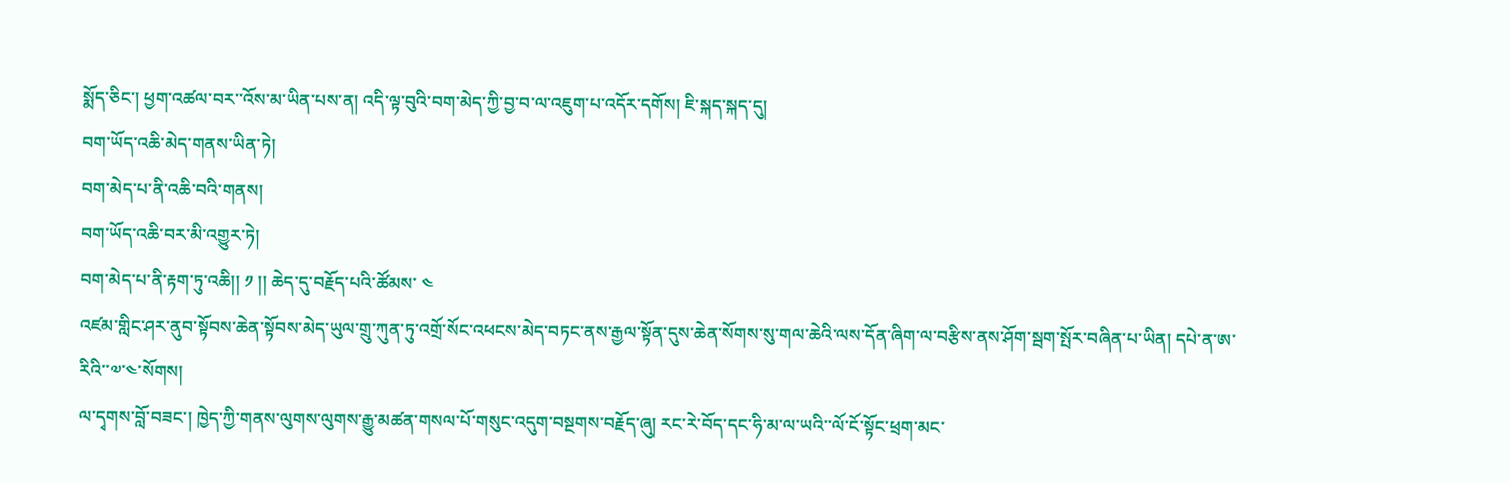སྨོད་ཅིང་། ཕྱག་འཚལ་བར་་འོས་མ་ཡིན་པས་ན། འདི་ལྟ་བུའི་བག་མེད་ཀྱི་བྱ་བ་ལ་འཇུག་པ་འདོར་དགོས། ཇི་སྐད་སྐད་དུ།
བག་ཡོད་འཆི་མེད་གནས་ཡིན་ཏེ།
བག་མེད་པ་ནི་འཆི་བའི་གནས།
བག་ཡོད་འཆི་བར་མི་འགྱུར་ཏེ།
བག་མེད་པ་ནི་རྟག་ཏུ་འཆི།། ༡ །། ཆེད་དུ་བརྗོད་པའི་ཚོམས་ ༤
འཛམ་གླིང་ཤར་ནུབ་སྟོབས་ཆེན་སྟོབས་མེད་ཡུལ་གྲུ་ཀུན་ཏུ་འགྲོ་སོང་འཕངས་མེད་བཏང་ནས་རྒྱལ་སྟོན་དུས་ཆེན་སོགས་སུ་གལ་ཆེའི་ལས་དོན་ཞིག་ལ་བརྩིས་ནས་ཤོག་སྦག་སྤོར་བཞིན་པ་ཡིན། དཔེ་ན་ཨ་རིའི་་༧་༤་སོགས།
ལ་དྭགས་བློ་བཟང་། ཁྱེད་ཀྱི་གནས་ལུགས་ལུགས་རྒྱུ་མཚན་གསལ་པོ་གསུང་འདུག་བསྔགས་བརྗོད་ཞུ། རང་རེ་བོད་དང་ཧི་མ་ལ་ཡའི་་ལོ་ངོ་སྟོང་ཕྲག་མང་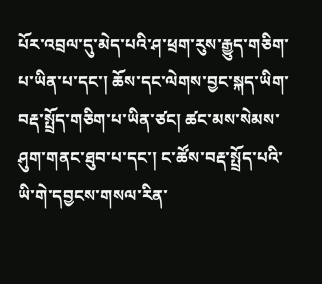པོར་འབྲལ་དུ་མེད་པའི་ཤ་ཕྲག་རུས་རྒྱུད་གཅིག་པ་ཡིན་པ་དང་། ཆོས་དང་ལེགས་བྱང་སྐད་ཡིག་བརྡ་སྤྲོད་གཅིག་པ་ཡིན་ཙང། ཚང་མས་སེམས་ཤུག་གནང་ཐུབ་པ་དང་། ང་ཚོས་བརྡ་སྤྲོད་པའི་ཡི་གེ་དབྱངས་གསལ་རིན་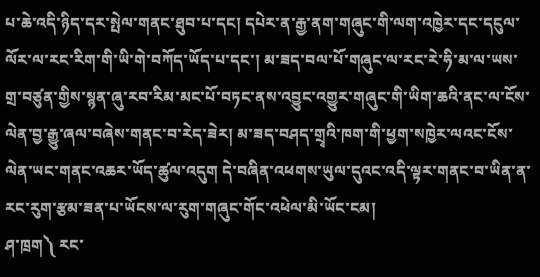པ་ཆེ་འདི་ཉིད་དར་སྤེལ་གནང་ཐུབ་པ་དང། དཔེར་ན་རྒྱ་ནག་གཞུང་གི་ལག་འཁྱེར་དང་དངུལ་ལོར་ལ་རང་རིག་གི་ཡི་གེ་བཀོད་ཡོད་པ་དང་། མ་ཟད་བལ་པོ་གཞུང་ལ་རང་རེ་ཧི་མ་ལ་ཡས་གྲ་བཙུན་གྱིས་སྙན་ཞུ་རབ་རིམ་མང་པོ་བཏང་ནས་འབྱུང་འགྱུར་གཞུང་གི་ཡིག་ཆའི་ནང་ལ་ངོས་ལེན་བྱ་རྒྱུ་ཞལ་བཞེས་གནང་བ་རེད་ཟེར། མ་ཟད་བཤད་གྲྭའི་ཁག་གི་ཕྱག་སཁྱེར་ལའང་ངོས་ལེན་ཡང་གནང་འཆར་ཡོད་ཚུལ་འདུག དེ་བཞིན་འཕགས་ཡུལ་དུའང་འདི་ལྟར་གནང་བ་ཡིན་ན་རང་རུག་རྩམ་ཟན་པ་ཡོངས་ལ་རུག་གཞུང་གོང་འཕེལ་མི་ཡོང་ངམ།
ཤ་ཁྲག༽ རང་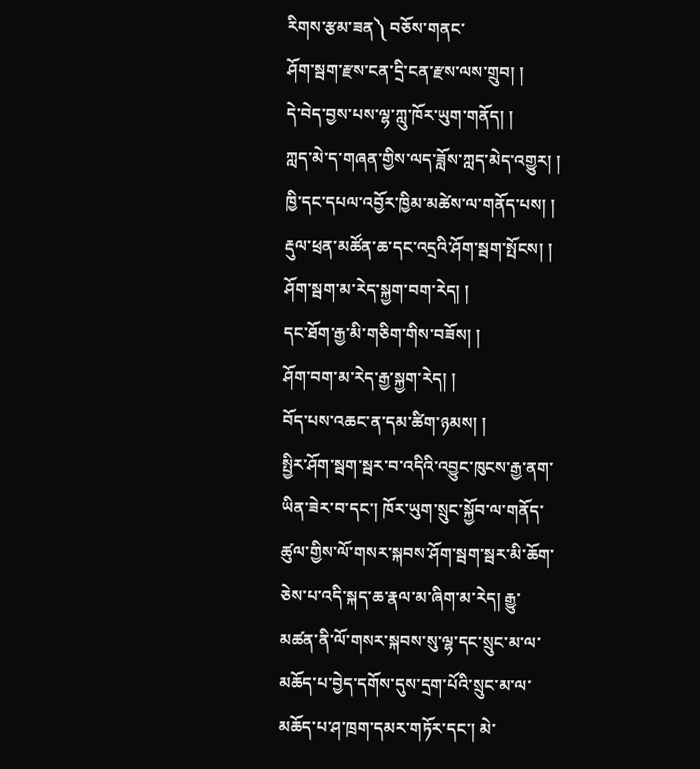རིགས་རྩམ་ཟན༽ བཅོས་གནང་
ཤོག་སྦག་རྫས་ངན་དྲི་ངན་རྫས་ལས་གྲུབ། །
དེ་བེད་བྱས་པས་ལྷ་ཀླུ་ཁོར་ཡུག་གནོད། །
ཀླད་མེ་ད་གཞན་གྱིས་ལད་ཟློས་ཀླད་མེད་འགྱུར། །
ཁྱི་དང་དཔལ་འབྱོར་ཁྱིམ་མཚེས་ལ་གནོད་པས། །
རྡུལ་ཕྲན་མཚོན་ཆ་དང་འདྲའི་ཤོག་སྦག་སྤོངས། །
ཤོག་སྦག་མ་རེད་སྐྱག་བག་རེད། །
དང་ཐོག་རྒྱ་མི་གཅིག་གིས་བཟོས། །
ཤོག་བག་མ་རེད་རྒྱ་སྐྱག་རེད། །
བོད་པས་འཆང་ན་དམ་ཚིག་ཉམས། །
སྤྱིར་ཤོག་སྦག་སྦར་བ་འདིའི་འབྱུང་ཁུངས་རྒྱ་ནག་ཡིན་ཟེར་བ་དང་། ཁོར་ཡུག་སྲུང་སྐྱོབ་ལ་གནོད་ཚུལ་གྱིས་ལོ་གསར་སྐབས་ཤོག་སྦག་སྦར་མི་ཆོག་ཅེས་པ་འདི་སྐད་ཆ་རྣལ་མ་ཞིག་མ་རེད། རྒྱུ་མཚན་ནི་ལོ་གསར་སྐབས་སུ་ལྷ་དང་སྲུང་མ་ལ་མཆོད་པ་བྱེད་དགོས་དུས་དྲག་པོའི་སྲུང་མ་ལ་མཆོད་པ་ཤ་ཁྲག་དམར་གཏོར་དང་། མེ་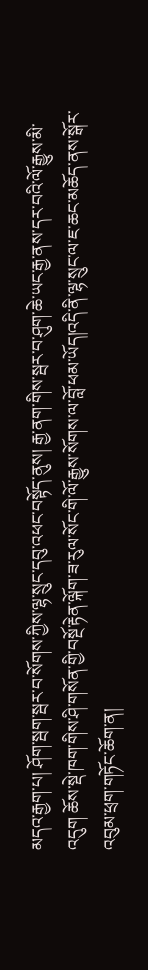མདའ་རྒྱག་པ། ཤོག་སྦག་སྦར་བ་སོགས་ཀྱིས་ལྷ་སྲུང་དབུ་འཕང་བསྟོད་ནུས། རྒྱ་ནག་གིས་སྦར་བ་ཤུག་ཆེ་ཡང་རྒྱ་ནས་དར་བའི་ལོ་རྒྱུས་མི་འདུག ཆོས་སྡེ་ཁག་གིས་ཤི་གསོན་གྱི་བསྔོ་རྟེན་ལྐོག་ཟ་རུལ་སོང་གི་ལོ་རྒྱུས་སོགས་ལ་བློ་ཕམ་ཡོད།འདི་ནི་ལྷ་སྲུང་ལ་ཇ་ཆང་མཆོད་ནས་སྒོར་འབུམ་ཕྲག་གཏོང་ཆོག་ན།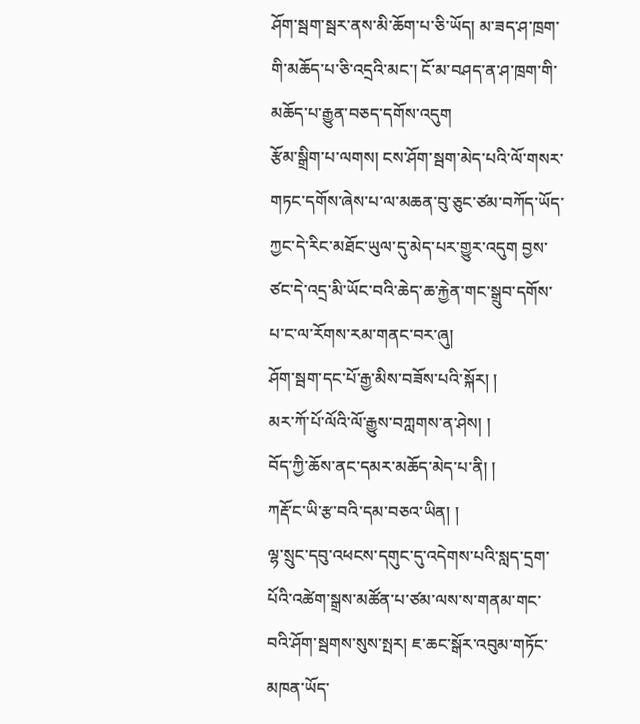ཤོག་སྦག་སྦར་ནས་མི་ཆོག་པ་ཅི་ཡོད། མ་ཟད་ཤ་ཁྲག་གི་མཆོད་པ་ཅི་འདྲའི་མང་། ངོ་མ་བཤད་ན་ཤ་ཁྲག་གི་མཆོད་པ་རྒྱུན་བཅད་དགོས་འདུག
རྩོམ་སྒྲིག་པ་ལགས། ངས་ཤོག་སྦག་མེད་པའི་ལོ་གསར་གཏང་དགོས་ཞེས་པ་ལ་མཆན་བུ་ཅུང་ཙམ་བཀོད་ཡོད་ཀྱང་དེ་རིང་མཐོང་ཡུལ་དུ་མེད་པར་གྱུར་འདུག བྱས་ཙང་དེ་འདྲ་མི་ཡོང་བའི་ཆེད་ཆ་རྐྱེན་གང་སྒྲུབ་དགོས་པ་ང་ལ་རོགས་རམ་གནང་བར་ཞུ།
ཤོག་སྦག་དང་པོ་རྒྱ་མིས་བཟོས་པའི་སྐོར། །
མར་ཀོ་པོ་ལོའི་ལོ་རྒྱུས་བཀླགས་ན་ཤེས། །
བོད་ཀྱི་ཆོས་ནང་དམར་མཆོད་མེད་པ་ནི། །
ཀརྡོ་ང་ཡི་རྩ་བའི་དམ་བཅའ་ཡིན། །
ལྷ་སྲུང་དབུ་འཕངས་དགུང་དུ་འདེགས་པའི་སླད་དྲག་པོའི་འཚེག་སྒྲས་མཚོན་པ་ཙམ་ལས་ས་གནམ་གང་བའི་ཤོག་སྦགས་སུས་སྤར། ཇ་ཆང་སྒོར་འབུམ་གཏོང་མཁན་ཡོད་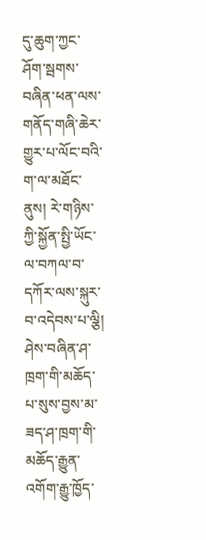དུ་ཆུག་ཀྱང་ཤོག་སྦགས་བཞིན་ཕན་ལས་གནོད་གཞི་ཆེར་གྱུར་པ་ལོང་བའི་ག་ལ་མཐོང་ནུས། རེ་གཉིས་ཀྱི་སྐྱོན་སྤྱི་ཡོང་ལ་བཀལ་བ་དཀོར་ལས་སྐུར་བ་འདེབས་པ་ལྕི། ཤེས་བཞིན་ཤ་ཁྲག་གི་མཆོད་པ་སུས་བྱས་མ་ཟད་ཤ་ཁྲག་གི་མཆོད་རྒྱུན་འགོག་རྒྱུ་ཁྱོད་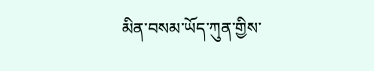མིན་བསམ་ཡོད་ཀུན་གྱིས་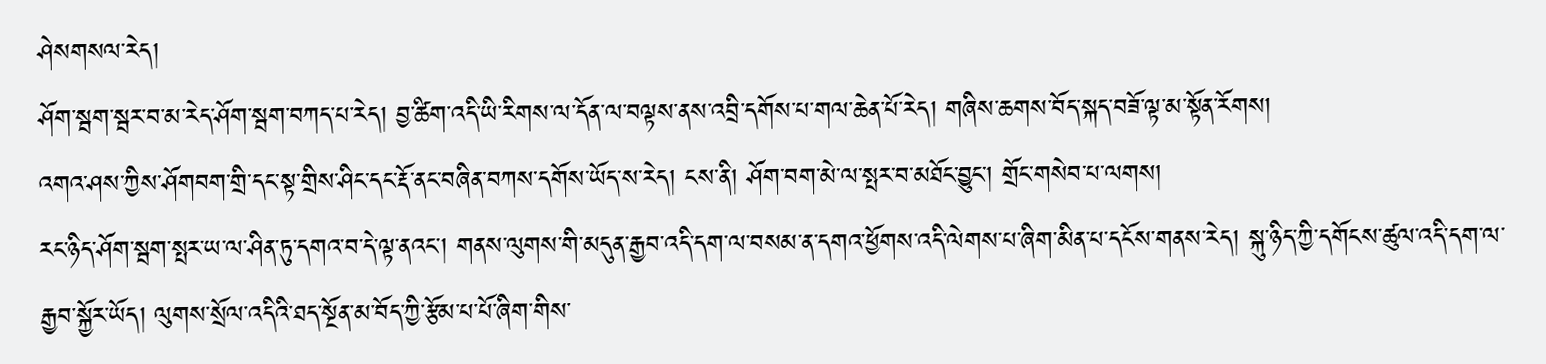ཤེསགསལ་རེད།
ཤོག་སྦག་སྦར་བ་མ་རེད་ཤོག་སྦག་བཀད་པ་རེད། བྱ་ཚིག་འདི་ཡི་རིགས་ལ་དོན་ལ་བལྟས་ནས་འབྲི་དགོས་པ་གལ་ཆེན་པོ་རེད། གཞིས་ཆགས་བོད་སྐད་བཟོ་ལྟ་མ་སྟོན་རོགས།
འགའ་ཤས་ཀྱིས་ཤོགབག་གྲི་དང་སྟ་གྲིས་ཤིང་དང་རྡོ་ནང་བཞིན་བཀས་དགོས་ཡོད་ས་རེད། ངས་ནི། ཤོག་བག་མེ་ལ་སྤར་བ་མཐོང་བྱུང་། གྲོང་གསེབ་པ་ལགས།
རང་ཉིད་ཤོག་སྦག་སྤར་ཡ་ལ་ཤིན་ཏུ་དགའ་བ་དེ་ལྟ་ནའང་། གནས་ལུགས་གི་མདུན་རྒྱབ་འདི་དག་ལ་བསམ་ན་དགའ་ཕྱོགས་འདི་ལེགས་པ་ཞིག་མིན་པ་དངོས་གནས་རེད། སྐུ་ཉིད་ཀྱི་དགོངས་ཚུལ་འདི་དག་ལ་རྒྱབ་སྐྱོར་ཡོད། ལུགས་སྲོལ་འདིའི་ཐད་སྔོན་མ་བོད་ཀྱི་རྩོམ་པ་པོ་ཞིག་གིས་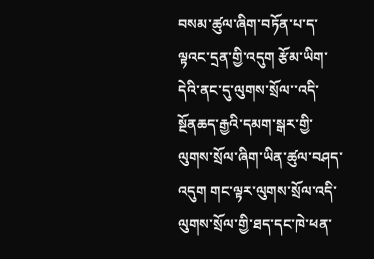བསམ་ཚུལ་ཞིག་བཏོན་པ་ད་ལྟའང་དྲན་གྱི་འདུག རྩོམ་ཡིག་དེའི་ནང་དུ་ལུགས་སྲོལ་་འདི་སྔོནཆད་རྒྱའི་དམག་སྒར་གྱི་ལུགས་སྲོལ་ཞིག་ཡིན་ཚུལ་བཤད་འདུག གང་ལྟར་ལུགས་སྲོལ་འདི་ལུགས་སྲོལ་གྱི་ཐད་དང་ཁེ་ཕན་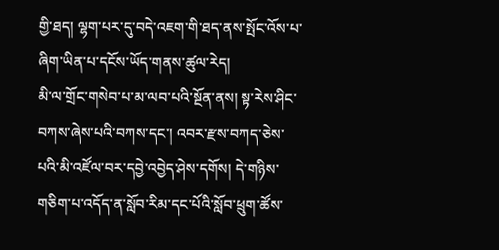གྱི་ཐད། ལྷག་པར་དུ་བདེ་འཇག་གི་ཐད་ནས་སྤོང་འོས་པ་ཞིག་ཡིན་པ་དངོས་ཡོད་གནས་ཚུལ་རེད།
མི་ལ་གྲོང་གསེབ་པ་མ་ལབ་པའི་སྔོན་ནས། སྟ་རེས་ཤིང་བཀས་ཞེས་པའི་བཀས་དང་། འབར་རྫས་བཀད་ཅེས་པའི་མི་འཛོལ་བར་དབྱེ་འབྱེད་ཤེས་དགོས། དེ་གཉིས་གཅིག་པ་འདོད་ན་སློབ་རིམ་དང་པོའི་སློབ་ཕྲུག་ཚོས་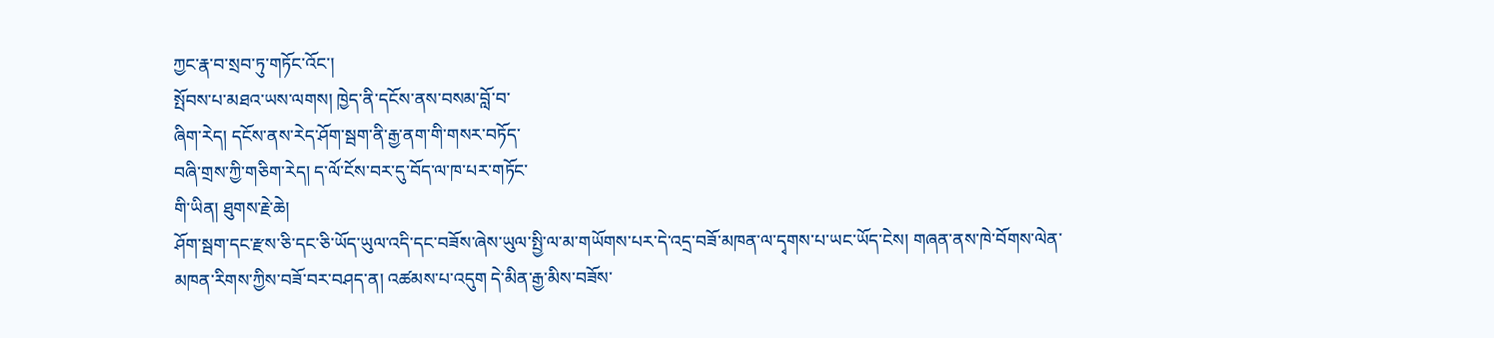ཀྱང་རྣ་བ་སྲབ་ཏུ་གཏོང་འོང་།
སྤོབས་པ་མཐའ་ཡས་ལགས། ཁྱེད་ནི་དངོས་ནས་བསམ་བློ་བ་
ཞིག་རེད། དངོས་ནས་རེད་ཤོག་སྦག་ནི་རྒྱ་ནག་གི་གསར་བཏོད་
བཞི་གྲས་ཀྱི་གཅིག་རེད། ད་ལོ་ངོས་བར་དུ་བོད་ལ་ཁ་པར་གཏོང་
གི་ཡིན། ཐུགས་རྗེ་ཆེ།
ཤོག་སྦག་དང་རྫས་ཅི་དང་ཅི་ཡོད་ཡུལ་འདི་དང་བཟོས་ཞེས་ཡུལ་སྤྱི་ལ་མ་གཡོགས་པར་དེ་འདྲ་བཟོ་མཁན་ལ་དྭགས་པ་ཡང་ཡོད་ངེས། གཞན་ནས་ཁེ་བོགས་ལེན་མཁན་རིགས་ཀྱིས་བཟོ་བར་བཤད་ན། འཚམས་པ་འདུག དེ་མིན་རྒྱ་མིས་བཟོས་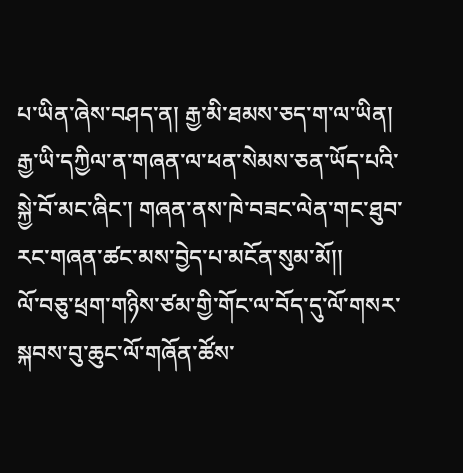པ་ཡིན་ཞེས་བཤད་ན། རྒྱ་མི་ཐམས་ཅད་ག་ལ་ཡིན། རྒྱ་ཡི་དཀྱིལ་ན་གཞན་ལ་ཕན་སེམས་ཅན་ཡོད་པའི་སྐྱེ་བོ་མང་ཞིང་། གཞན་ནས་ཁེ་བཟང་ལེན་གང་ཐུབ་རང་གཞན་ཚང་མས་བྱེད་པ་མངོན་སུམ་མོ།།
ལོ་བཅུ་ཕྲག་གཉིས་ཙམ་གྱི་གོང་ལ་བོད་དུ་ལོ་གསར་སྐབས་བུ་ཆུང་ལོ་གཞོན་ཚོས་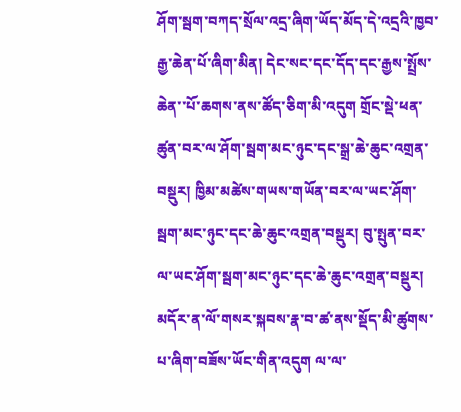ཤོག་སྦག་བཀད་སྲོལ་འདྲ་ཞིག་ཡོད་མོད་དེ་འདྲའི་ཁྱབ་རྒྱ་ཆེན་པོ་ཞིག་མིན། དེང་སང་དང་དོད་དང་རྒྱས་སྤྲོས་ཆེན་་པོ་ཆགས་ནས་ཚོད་ཅིག་མི་འདུག གྲོང་སྡེ་ཕན་ཚུན་བར་ལ་ཤོག་སྦག་མང་ཉུང་དང་སྒྲ་ཆེ་ཆུང་འགྲན་བསྡུར། ཁྱིམ་མཚེས་གཡས་གཡོན་བར་ལ་ཡང་ཤོག་སྦག་མང་ཉུང་དང་ཆེ་ཆུང་འགྲན་བསྡུར། བུ་སྤུན་བར་ལ་ཡང་ཤོག་སྦག་མང་ཉུང་དང་ཆེ་ཆུང་འགྲན་བསྡུར། མདོར་ན་ལོ་གསར་སྐབས་རྣ་བ་ཚ་ནས་སྡོད་མི་ཚུགས་པ་ཞིག་བཟོས་ཡོང་གིན་འདུག ལ་ལ་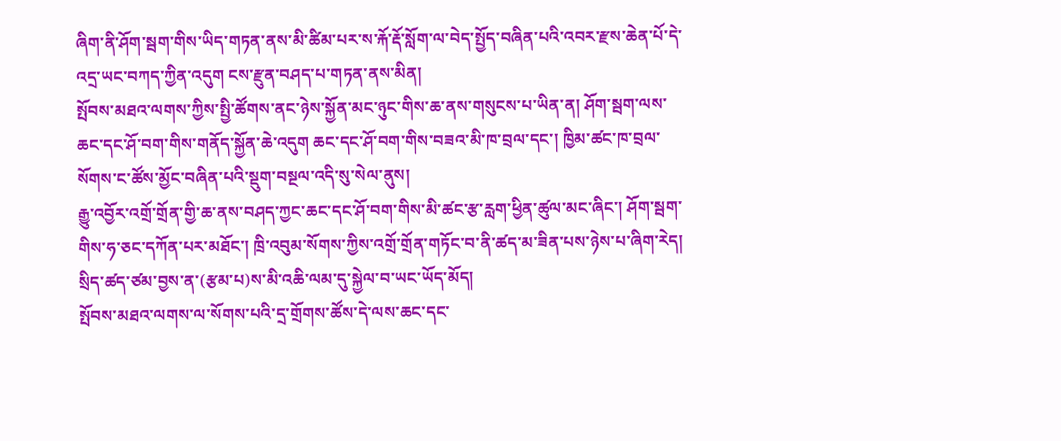ཞིག་ནི་ཤོག་སྦག་གིས་ཡིད་གཏན་ནས་མི་ཚིམ་པར་ས་རྐོ་རྡོ་སློག་ལ་བེད་སྤྱོད་བཞིན་པའི་འབར་རྫས་ཆེན་པོ་དེ་འདྲ་ཡང་བཀད་ཀྱིན་འདུག ངས་རྫུན་བཤད་པ་གཏན་ནས་མིན།
སྤོབས་མཐའ་ལགས་ཀྱིས་སྤྱི་ཚོགས་ནང་ཉེས་སྐྱོན་མང་ཉུང་གིས་ཆ་ནས་གསུངས་པ་ཡིན་ན། ཤོག་སྦག་ལས་ཆང་དང་ཤོ་བག་གིས་གནོད་སྐྱོན་ཆེ་འདུག ཆང་དང་ཤོ་བག་གིས་བཟའ་མི་ཁ་བྲལ་དང་། ཁྱིམ་ཚང་ཁ་བྲལ་སོགས་ང་ཚོས་མྱོང་བཞིན་པའི་སྡུག་བསྔལ་འདི་སུ་སེལ་ནུས།
རྒྱུ་འབྱོར་འགྲོ་གྲོན་གྱི་ཆ་ནས་བཤད་ཀྱང་ཆང་དང་ཤོ་བག་གིས་མི་ཚང་རྩ་རླག་ཕྱིན་ཚུལ་མང་ཞིང་། ཤོག་སྦག་གིས་ཧ་ཅང་དཀོན་པར་མཐོང་། ཁྲི་འབུམ་སོགས་ཀྱིས་འགྲོ་གྲོན་གཏོང་བ་ནི་ཚད་མ་ཟིན་པས་ཉེས་པ་ཞིག་རེད། སྲིད་ཚད་ཙམ་བྱས་ན་(རྩམ་པ)ས་མི་འཆི་ལམ་དུ་སྐྱེལ་བ་ཡང་ཡོད་མོད།
སྤོབས་མཐའ་ལགས་ལ་སོགས་པའི་དྲ་གྲོགས་ཚོས་དེ་ལས་ཆང་དང་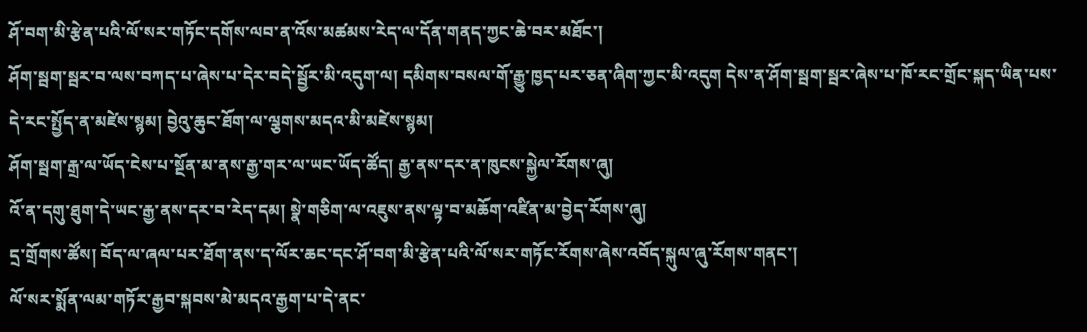ཤོ་བག་མི་རྩེན་པའི་ལོ་སར་གཏོང་དགོས་ལབ་ན་འོས་མཚམས་རེད་ལ་དོན་གནད་ཀྱང་ཆེ་བར་མཐོང་།
ཤོག་སྦག་སྦར་བ་ལས་བཀད་པ་ཞེས་པ་དེར་བདེ་སྦྱོར་མི་འདུག་ལ། དམིགས་བསལ་གོ་རྒྱུ་ཁྱད་པར་ཅན་ཞིག་ཀྱང་མི་འདུག དེས་ན་ཤོག་སྦག་སྦར་ཞེས་པ་ཁོ་རང་གྲོང་སྐད་ཡིན་པས་དེ་རང་སྤྱོད་ན་མཛེས་སྙམ། བྱེའུ་ཆུང་ཐོག་ལ་ལྕགས་མདའ་མི་མཛེས་སྙམ།
ཤོག་སྦག་རྒྲ་ལ་ཡོད་ངེས་པ་སྔོན་མ་ནས་རྒྱ་གར་ལ་ཡང་ཡོད་ཚོད། རྒྱ་ནས་དར་ན་ཁུངས་སྐྱེལ་རོགས་ཞུ།
འོ་ན་དགུ་ཐུག་དེ་ཡང་རྒྱ་ནས་དར་བ་རེད་དམ། སྣེ་གཅིག་ལ་འཇུས་ནས་ལྟ་བ་མཆོག་འཛིན་མ་བྱེད་རོགས་ཞུ།
དྲ་གྲོགས་ཚོས། བོད་ལ་ཞལ་པར་ཐོག་ནས་ད་ལོར་ཆང་དང་ཤོ་བག་མི་རྩེན་པའི་ལོ་སར་གཏོང་རོགས་ཞེས་འབོད་སྐུལ་ཞུ་རོགས་གནང་།
ལོ་སར་སྨོན་ལམ་གཏོར་རྒྱབ་སྐབས་མེ་མདའ་རྒྱག་པ་དེ་ནང་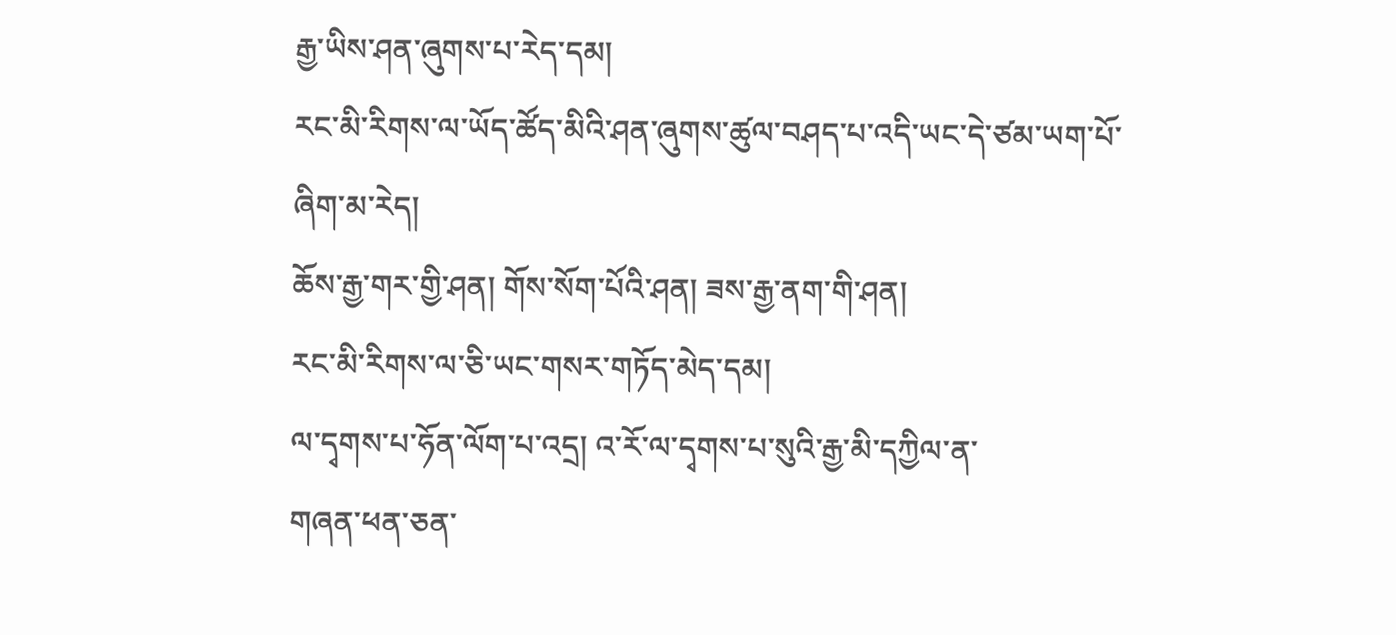རྒྱ་ཡིས་ཤན་ཞུགས་པ་རེད་དམ།
རང་མི་རིགས་ལ་ཡོད་ཚོད་མིའི་ཤན་ཞུགས་ཚུལ་བཤད་པ་འདི་ཡང་དེ་ཙམ་ཡག་པོ་ཞིག་མ་རེད།
ཆོས་རྒྱ་གར་གྱི་ཤན། གོས་སོག་པོའི་ཤན། ཟས་རྒྱ་ནག་གི་ཤན།
རང་མི་རིགས་ལ་ཅི་ཡང་གསར་གཏོད་མེད་དམ།
ལ་དྭགས་པ་ཧོན་ལོག་པ་འདྲ། འ་རོ་ལ་དྭགས་པ་སུའི་རྒྱ་མི་དཀྱིལ་ན་
གཞན་ཕན་ཅན་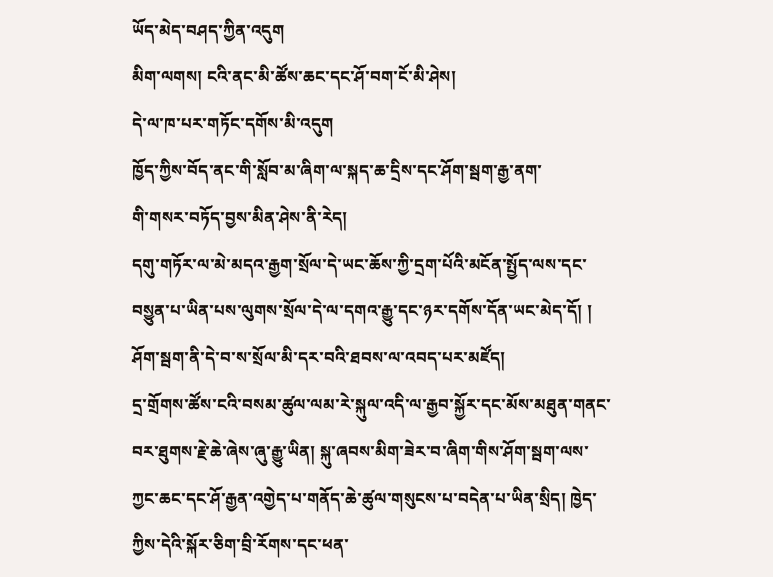ཡོད་མེད་བཤད་ཀྱིན་འདུག
མིག་ལགས། ངའི་ནང་མི་ཚོས་ཆང་དང་ཤོ་བག་ངོ་མི་ཤེས།
དེ་ལ་ཁ་པར་གཏོང་དགོས་མི་འདུག
ཁྱོད་ཀྱིས་བོད་ནང་གི་སློབ་མ་ཞིག་ལ་སྐད་ཆ་དྲིས་དང་ཤོག་སྦག་རྒྱ་ནག་
གི་གསར་བཏོད་བྱས་མིན་ཤེས་ནི་རེད།
དགུ་གཏོར་ལ་མེ་མདའ་རྒྱག་སྲོལ་དེ་ཡང་ཆོས་ཀྱི་དྲག་པོའི་མངོན་སྤྱོད་ལས་དང་བསྱུན་པ་ཡིན་པས་ལུགས་སྲོལ་དེ་ལ་དགའ་རྒྱུ་དང་ཉར་དགོས་དོན་ཡང་མེད་དོ། ། ཤོག་སྦག་ནི་དེ་བ་ས་སྲོལ་མི་དར་བའི་ཐབས་ལ་འབད་པར་མཛོད།
དྲ་གྲོགས་ཚོས་ངའི་བསམ་ཚུལ་ལམ་རེ་སྐུལ་འདི་ལ་རྒྱབ་སྐྱོར་དང་མོས་མཐུན་གནང་བར་ཐུགས་རྗེ་ཆེ་ཞེས་ཞུ་རྒྱུ་ཡིན། སྐུ་ཞབས་མིག་ཟེར་བ་ཞིག་གིས་ཤོག་སྦག་ལས་ཀྱང་ཆང་དང་ཤོ་རྒྱན་འགྱེད་པ་གནོད་ཆེ་ཚུལ་གསུངས་པ་བདེན་པ་ཡིན་སྲིད། ཁྱེད་ཀྱིས་དེའི་སྐོར་ཅིག་བྲི་རོགས་དང་ཕན་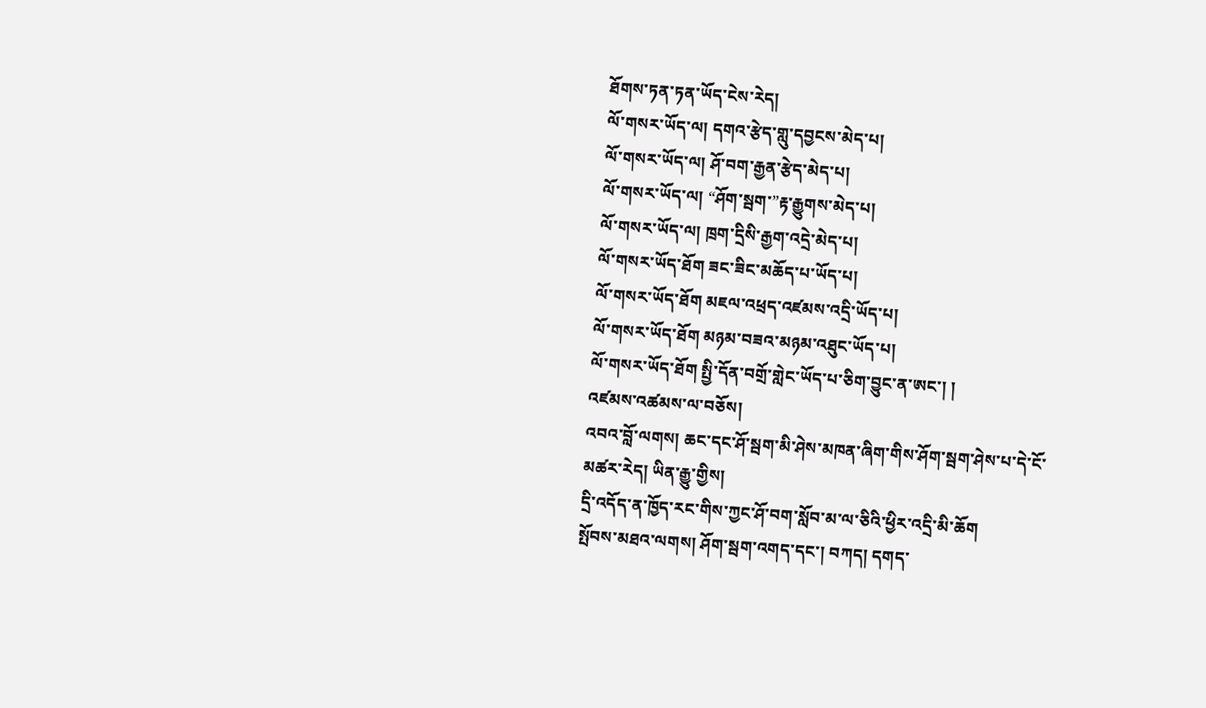ཐོགས་ཏན་ཏན་ཡོད་ངེས་རེད།
ལོ་གསར་ཡོད་ལ། དགའ་རྩེད་གླུ་དབྱངས་མེད་པ།
ལོ་གསར་ཡོད་ལ། ཤོ་བག་རྒྱན་རྩེད་མེད་པ།
ལོ་གསར་ཡོད་ལ། “ཤོག་སྦག་”རྟ་རྒྱུགས་མེད་པ།
ལོ་གསར་ཡོད་ལ། ཁྲག་དྲིསི་རྒྱག་འདྲེ་མེད་པ།
ལོ་གསར་ཡོད་ཐོག ཟང་ཟིང་མཆོད་པ་ཡོད་པ།
ལོ་གསར་ཡོད་ཐོག མཇལ་འཕྲད་འཛམས་འདྲི་ཡོད་པ།
ལོ་གསར་ཡོད་ཐོག མཉམ་བཟའ་མཉམ་འཐུང་ཡོད་པ།
ལོ་གསར་ཡོད་ཐོག སྤྱི་དོན་བགྲོ་གླེང་ཡོད་པ་ཅིག་བྱུང་ན་ཨང་། །
འཛམས་འཚམས་ལ་བཅོས།
འབའ་བློ་ལགས། ཆང་དང་ཤོ་སྦག་མི་ཤེས་མཁན་ཞིག་གིས་ཤོག་སྦག་ཤེས་པ་དེ་ངོ་མཚར་རེད། ཡིན་རྒྱུ་གྱིས།
དྲི་འདོད་ན་ཁྱོད་རང་གིས་ཀྱང་ཤོ་བག་སློབ་མ་ལ་ཅིའི་ཕྱིར་འདྲི་མི་ཆོག
སྤོབས་མཐའ་ལགས། ཤོག་སྦག་འགད་དང་། བཀད། དགད་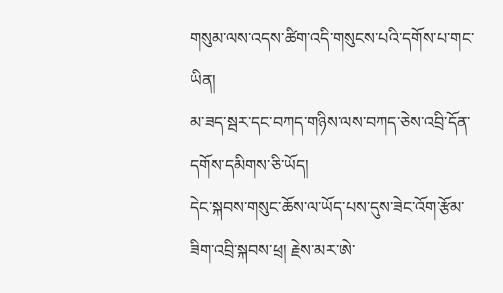གསུམ་ལས་འདས་ཚིག་འདི་གསུངས་པའི་དགོས་པ་གང་ཡིན།
མ་ཟད་སྦར་དང་བཀད་གཉིས་ལས་བཀད་ཅེས་འབྲི་དོན་དགོས་དམིགས་ཅི་ཡོད།
དེང་སྐབས་གསུང་ཆོས་ལ་ཡོད་པས་དུས་ཟེང་འོག་རྩོམ་ཟིག་འབྲི་སྐབས་ཕྲ། རྗེས་མར་ཨེ་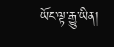ཡོང་ལྟ་རྒྱུ་ཡིན།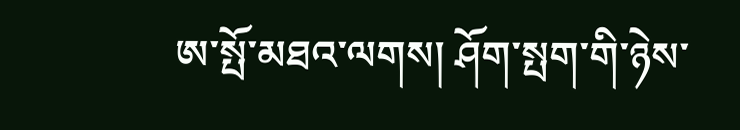ཨ་སྤོ་མཐའ་ལགས། ཤོག་སྤག་གི་ཉེས་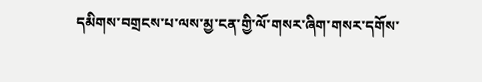དམིགས་བགྲངས་པ་ལས་མྱ་ངན་གྱི་ལོ་གསར་ཞིག་གསར་དགོས་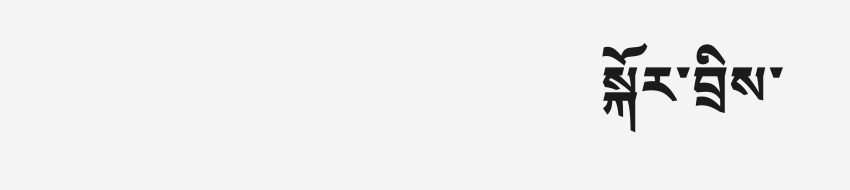སྐོར་བྲིས་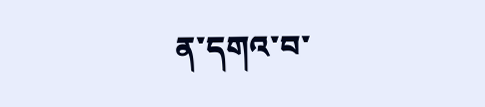ན་དགའ་བ་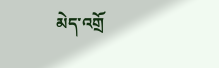མེད་འགྲོ